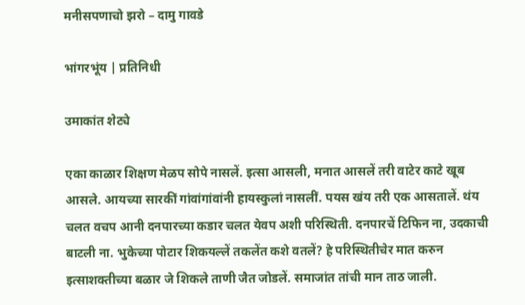मनीसपणाचो झरो – दामु गावडे

भांगरभूंय | प्रतिनिधी

उमाकांत शेट्ये

एका काळार शिक्षण मेळप सोपे नासलें. इत्सा आसली, मनात आसलें तरी वाटेर काटे खूब आसले. आयच्या सारकीं गांवांगांवांनी हायस्कुलां नासलीं. पयस खंय तरी एक आसतालें. थंय चलत वचप आनी दनपारच्या कडार चलत येवप अशी परिस्थिती. दनपारचें टिफिन ना, उदकाची बाटली ना. भुकेच्या पोटार शिकयल्लें तकलेंत कशे वतलें? हे परिस्थितीचेर मात करुन इत्साशक्तीच्या बळार जे शिकले ताणी जैत जोडलें. समाजांत तांची मान ताठ जाली.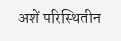अशें परिस्थितीन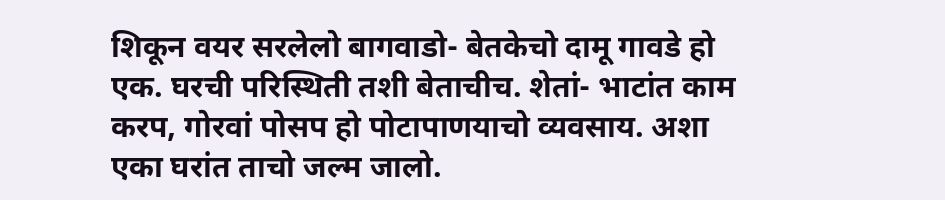शिकून वयर सरलेलो बागवाडो- बेतकेचो दामू गावडे हो एक. घरची परिस्थिती तशी बेताचीच. शेतां- भाटांत काम करप, गोरवां पोसप हो पोटापाणयाचो व्यवसाय. अशा एका घरांत ताचो जल्म जालो.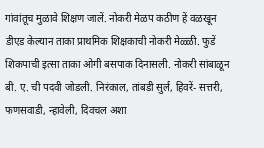गांवांतूच मुळावे शिक्षण जालें. नोकरी मेळप कठीण हें वळखून डीएड केल्यान ताका प्राथमिक शिक्षकाची नोकरी मेळ्ळी. फुडें शिकपाची इत्सा ताका ओगी बसपाक दिनासली. नोकरी सांबाळून बी. ए. ची पदवी जोडली. निरंकाल, तांबडी सुर्ल, हिवरें- सत्तरी, फणसवाडी, न्हावेली, दिवचल अशा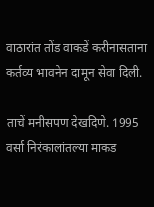वाठारांत तोंड वाकडें करीनासताना कर्तव्य भावनेन दामून सेवा दिली.

ताचें मनीसपण देखदिणे. 1995 वर्सा निरंकालांतल्या माकड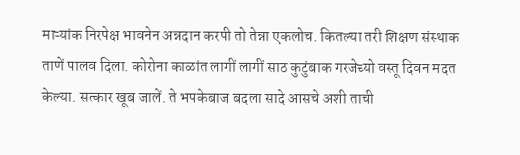माऱ्यांक निरपेक्ष भावनेन अन्नदान करपी तो तेन्ना एकलोच. कितल्या तरी शिक्षण संस्थाक ताणें पालव दिला. कोरोना काळांत लागीं लागीं साठ कुटुंबाक गरजेच्यो वस्तू दिवन मदत केल्या. सत्कार खूब जालें. ते भपकेबाज बदला सादे आसचे अशी ताची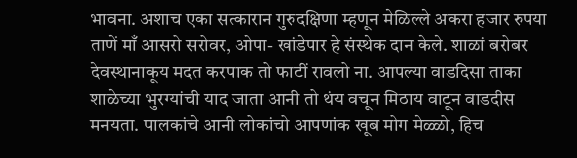भावना. अशाच एका सत्कारान गुरुदक्षिणा म्हणून मेळिल्ले अकरा हजार रुपया ताणें माँ आसरो सरोवर, ओपा- खांडेपार हे संस्थेक दान केले. शाळां बरोबर देवस्थानाकूय मदत करपाक तो फाटीं रावलो ना. आपल्या वाडदिसा ताका शाळेच्या भुरग्यांची याद जाता आनी तो थंय वचून मिठाय वाटून वाडदीस मनयता. पालकांचे आनी लोकांचो आपणांक खूब मोग मेळ्ळो, हिच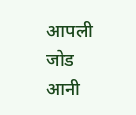आपली जोड आनी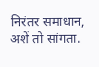निरंतर समाधान, अशें तो सांगता.